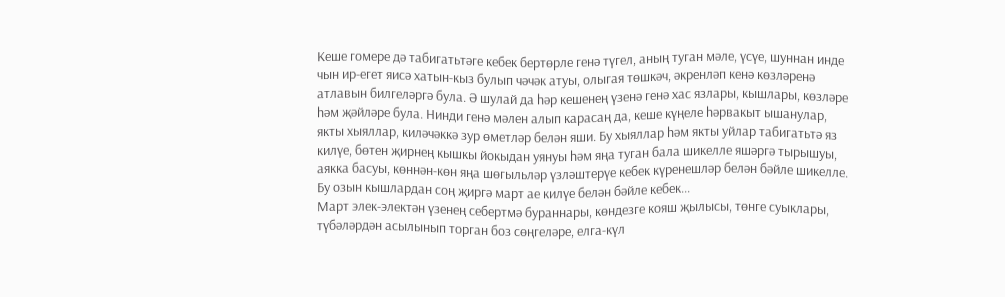Кеше гомере дә табигатьтәге кебек бертөрле генә түгел, аның туган мәле, үсүе, шуннан инде чын ир-егет яисә хатын-кыз булып чәчәк атуы, олыгая төшкәч, әкренләп кенә көзләренә атлавын билгеләргә була. Ә шулай да һәр кешенең үзенә генә хас язлары, кышлары, көзләре һәм җәйләре була. Нинди генә мәлен алып карасаң да, кеше күңеле һәрвакыт ышанулар, якты хыяллар, киләчәккә зур өметләр белән яши. Бу хыяллар һәм якты уйлар табигатьтә яз килүе, бөтен җирнең кышкы йокыдан уянуы һәм яңа туган бала шикелле яшәргә тырышуы, аякка басуы, көннән-көн яңа шөгыльләр үзләштерүе кебек күренешләр белән бәйле шикелле. Бу озын кышлардан соң җиргә март ае килүе белән бәйле кебек...
Март элек-электән үзенең себертмә бураннары, көндезге кояш җылысы, төнге суыклары, түбәләрдән асылынып торган боз сөңгеләре, елга-күл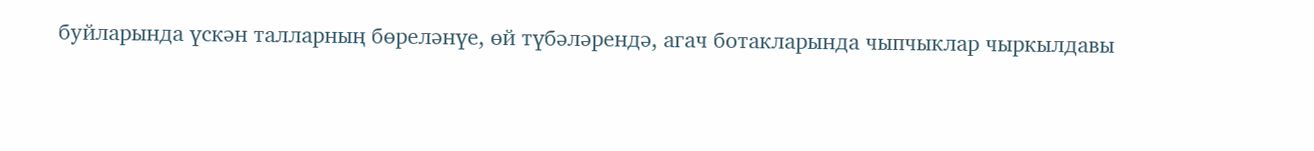буйларында үскән талларның бөреләнүе, өй түбәләрендә, агач ботакларында чыпчыклар чыркылдавы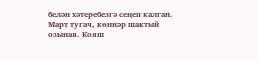белән хәтеребезгә сеңеп калган. Март тугач, көннәр шактый озыная. Кояш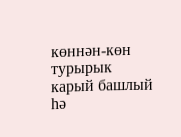көннән-көн турырык карый башлый һә